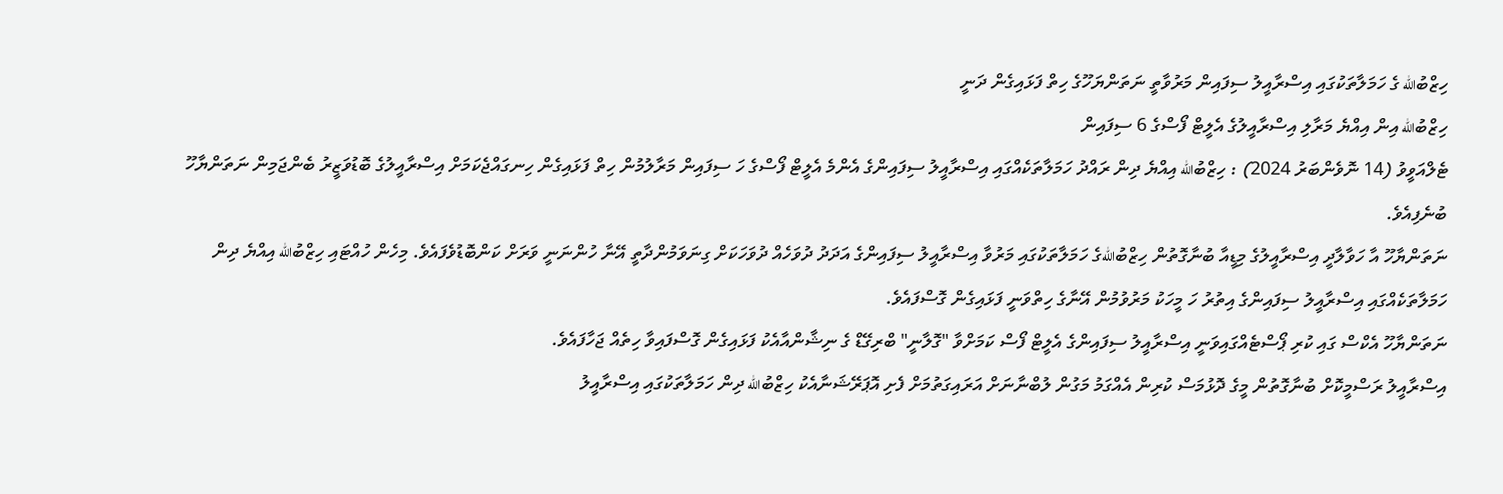ހިޒްބުالله ގެ ހަމަލާތަކުގައި އިސްރާއީލު ސިފައިން މަރުވާތީ ނަތަންޔަހޫގެ ހިތް ފަޅައިގެން ދަނީ
ހިޒްބުالله އިން އިއްޔެ މަރާލި އިސްރާއީލުގެ އެލީޓް ފޯސްގެ 6 ސިފައިން
ޓެލްއަވީވު (14 ނޮވެންބަރު 2024) : ހިޒްބުالله އިއްޔެ ދިން ރައްދު ހަމަލާތަކެއްގައި އިސްރާއީލު ސިފައިންގެ އެންމެ އެލީޓް ފޯސްގެ ހަ ސިފައިން މަރާލުމުން ހިތް ފަޅައިގެން ހިނގައްޖެކަމަށް އިސްރާއީލުގެ ބޮޑުވަޒީރު ބެންޖަމިން ނަތަންޔާހޫ ބުނެފިއެވެ.
ނަތަންޔާހޫ އާ ހަވާލާދީ އިސްރާއީލުގެ މިޑީއާ ބުނާގޮތުން ހިޒްބުاللهގެ ހަމަލާތަކުގައި މަރުވާ އިސްރާއީލު ސިފައިންގެ އަދަދު ދުވަހެއް ދުވަހަކަށް ގިނަވަމުންދާތީ އޭނާ ހުންނަނީ ވަރަށް ކަންބޮޑުވެފައެވެ. މިހެން ހުއްޓައި ހިޒްބުالله އިއްޔެ ދިން ހަމަލާތަކެއްގައި އިސްރާއީލު ސިފައިންގެ އިތުރު ހަ މީހަކު މަރުވުމުން އޭނާގެ ހިތްވަނީ ފަޅައިގެން ގޮސްފައެވެ.
ނަތަންޔާހޫ އެކްސް ގައި ކުރި ޕޯސްޓެއްގައިވަނީ އިސްރާއީލު ސިފައިންގެ އެލީޓް ފޯސް ކަމަށްވާ "ގޮލާނީ" ބްރިގޭޑް ގެ ނިޝާންއާއެކު ފަޅައިގެން ގޮސްފައިވާ ހިތެއް ޖަހާފައެވެ.
އިސްރާއީލު ރަސްމީކޮށް ބުނާގޮތުން މީގެ ދޮޅުމަސް ކުރިން އެއްގަމު މަގުން ލުބްނާނަށް އަރައިގަތުމަށް ފެށި އޮޕަރޭޝަނާއެކު ހިޒްބުالله ދިން ހަމަލާތަކުގައި އިސްރާއީލު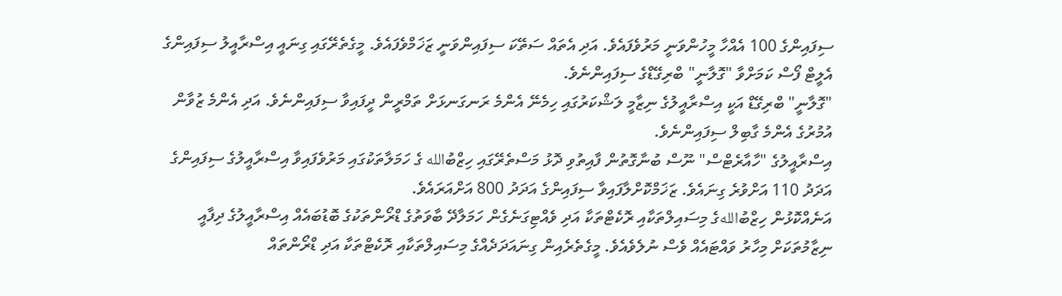ސިފައިންގެ 100 އެއްހާ މީހުންވަނީ މަރުވެފައެވެ. އަދި އެތައް ސަތޭކަ ސިފައިންވަނީ ޒަޚަމްވެފައެވެ. މީގެތެރޭގައި ގިނައީ އިސްރާއީލު ސިފައިންގެ އެލީޓް ފޯސް ކަމަށްވާ "ގޮލާނީ" ބްރިގޭޑްގެ ސިފައިންނެވެ.
"ގޮލާނީ" ބްރިގޭޑް އަކީ އިސްރާއީލުގެ ނިޒާމީ ލަޝްކަރުގައި ހިމެނޭ އެންމެ ރަނގަނޅަށް ތަމްރީން ދީފައިވާ ސިފައިންނެވެ. އަދި އެންމެ ޒުވާން އުމުރުގެ އެންމެ ގާބިލް ސިފައިންނެވެ.
އިސްރާއީލުގެ "ހާއާރެޓްސް" ނޫސް ބުނާގޮތުން ފާއިތުވި ދޮޅު މަސްތެރޭގައި ހިޒްބުالله ގެ ހަމަލާތަކުގައި މަރުވެފައިވާ އިސްރާއީލުގެ ސިފައިންގެ އަދަދު 110 އަށްވުރެ ގިނައެވެ. ޒަޚަމްކޮށްލާފައިވާ ސިފައިންގެ އަދަދު 800 އަށްއަރައެވެ.
އަނެއްކޮޅުން ހިޒްބުاللهގެ މިސައިލްތަކާއި ރޮކެޓްތަކާ އަދި ވެއްޓިގަނެގެން ހަމަލާދޭ ބާވަތުގެ ޑްރޯންތަކުގެ ބޮޑުބައެއް އިސްރާއީލުގެ ދިފާއީ ނިޒާމުތަކަށް މިހާރު ވައްޓައެއް ވެސް ނުލެވެއެވެ. މީގެތެރެއިން ގިނައަދަދެއްގެ މިސައިލްތަކާއި ރޮކެޓްތަކާ އަދި ޑްރޯންތައް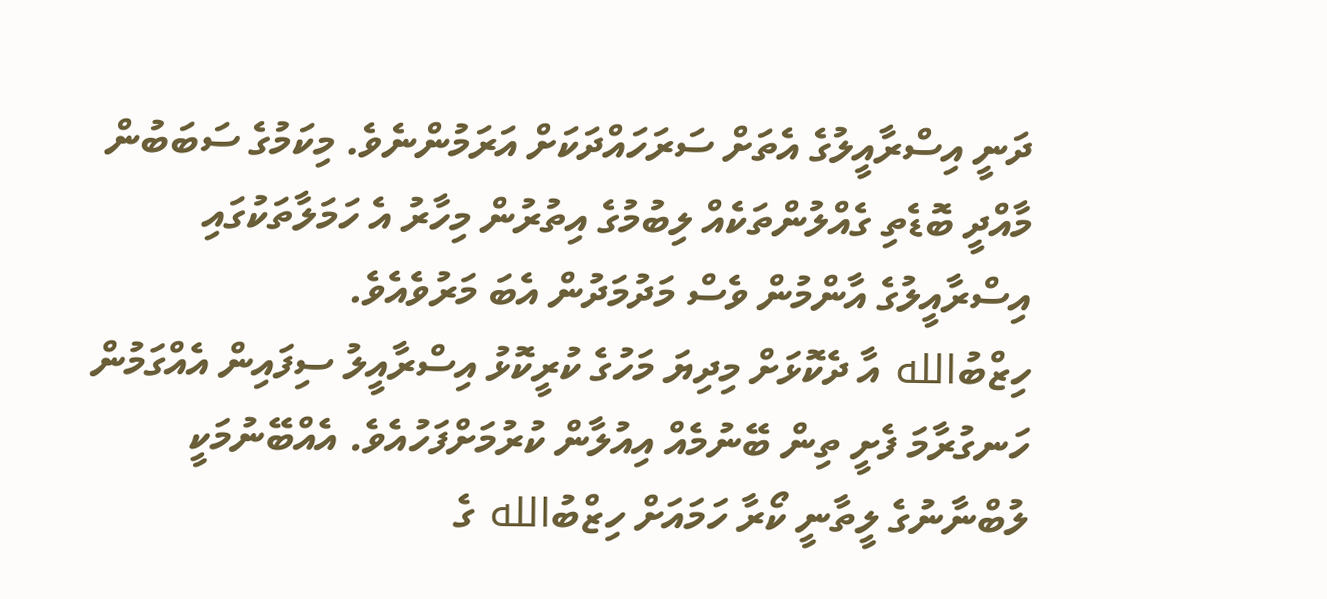ދަނީ އިސްރާއީލުގެ އެތަށް ސަރަހައްދަކަށް އަރަމުންނެވެ. މިކަމުގެ ސަބަބުން މާއްދީ ބޮޑެތި ގެއްލުންތަކެއް ލިބުމުގެ އިތުރުން މިހާރު އެ ހަމަލާތަކުގައި އިސްރާއީލުގެ އާންމުން ވެސް މަދުމަދުން އެބަ މަރުވެއެވެ.
ހިޒްބުالله އާ ދެކޮޅަށް މިދިޔަ މަހުގެ ކުރީކޮޅު އިސްރާއީލު ސިފައިން އެއްގަމުން ހަނގުރާމަ ފެށީ ތިން ބޭނުމެއް އިއުލާން ކުރުމަށްފަހުއެވެ. އެއްބޭނުމަކީ ލުބްނާނުގެ ލީތާނީ ކޯރާ ހަމައަށް ހިޒްބުالله ގެ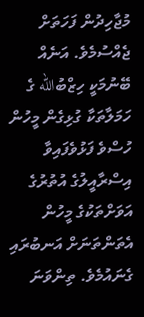މުޖާހިދުން ފަހަތަށް ޖެއްސުމެވެ. އަނެއް ބޭނުމަކީ ހިޒްބުالله ގެ ހަމަލާތަކާ ގުޅިގެން މީހުން ހުސްވެ ފަޅުވެފައިވާ އިސްރާއީލުގެ އުތުރުގެ އަވަށްތަކުގެ މީހުން އެތަންތަނަށް އަނބުރައި ގެނައުމެވެ. ތިންވަނަ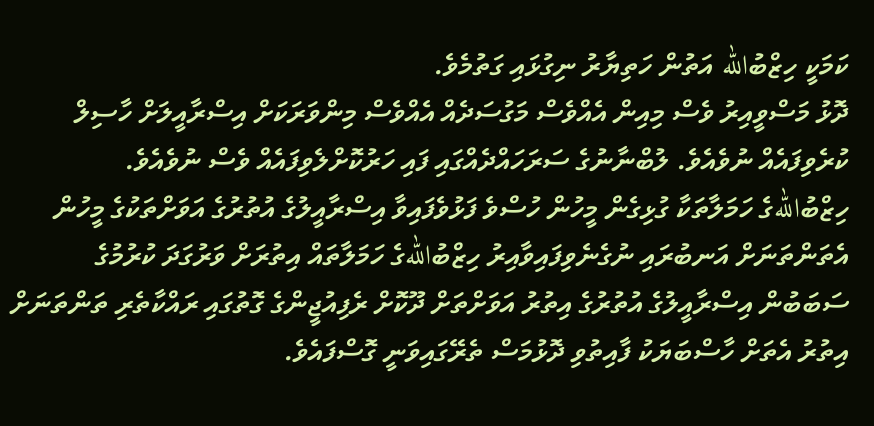ކަމަކީ ހިޒްބުالله އަތުން ހަތިޔާރު ނިގުޅައި ގަތުމެވެ.
ދޮޅު މަސްވީއިރު ވެސް މިއިން އެއްވެސް މަގުސަދެއް އެއްވެސް މިންވަރަކަށް އިސްރާއީލަށް ހާސިލް ކުރެވިފައެއް ނުވެއެވެ. ލުބްނާނުގެ ސަރަހައްދެއްގައި ފައި ހަރުކޮށްލެވިފައެއް ވެސް ނުވެއެވެ.
ހިޒްބުاللهގެ ހަމަލާތަކާ ގުޅިގެން މީހުން ހުސްވެ ފަޅުވެފައިވާ އިސްރާއީލުގެ އުތުރުގެ އަވަށްތަކުގެ މީހުން އެތަންތަނަށް އަނބުރައި ނުގެނެވިފައިވާއިރު ހިޒްބުاللهގެ ހަމަލާތައް އިތުރަށް ވަރުގަދަ ކުރުމުގެ ސަބަބުން އިސްރާއީލުގެ އުތުރުގެ އިތުރު އަވަށްތަށް ދޫކޮށް ރެފިއުޖީންގެ ގޮތުގައި ރައްކާތެރި ތަންތަނަށް އިތުރު އެތަށް ހާސްބަޔަކު ފާއިތުވި ދޮޅުމަސް ތެރޭގައިވަނީ ގޮސްފައެވެ.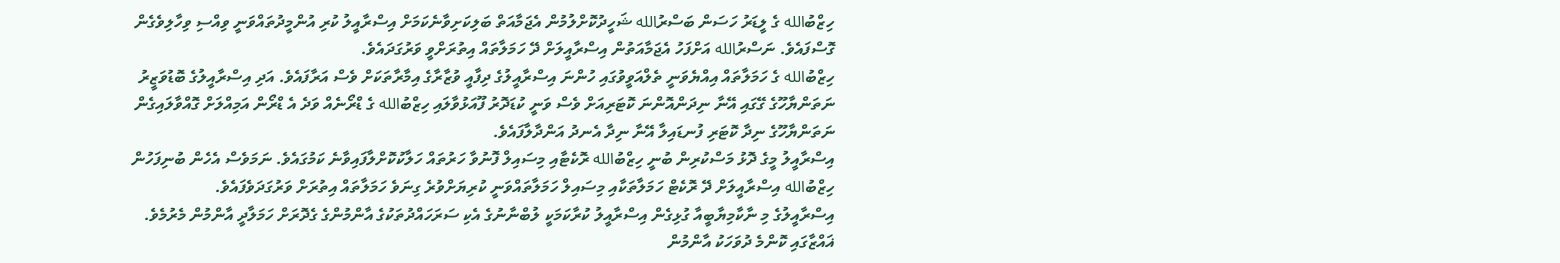ހިޒްބުالله ގެ ލީޑަރު ހަސަން ބަސްރުالله ޝަހީދުކޮށްލުމުން އެޖަމާއަތް ބަލިކަށިވާނެކަމަށް އިސްރާއީލު ކުރި އުންމީދުތައްވަނީ ވިއްސި ވިހާލިވެގެން ގޮސްފައެވެ. ނަސްރުالله އަށްފަހު އެޖަމާއަތުން އިސްރާއީލަށް ދޭ ހަމަލާތައް އިތުރަށްވީ ވަރުގަދައެވެ.
ހިޒްބުالله ގެ ހަމަލާތައް އިއްޔެވަނީ ތެލްއަވީވުގައި ހުންނަ އިސްރާއީލުގެ ދިފާއީ ވުޒާރާގެ އިމާރާތަކަށް ވެސް އަރާފައެވެ. އަދި އިސްރާއީލުގެ ބޮޑުވަޒީރު ނަތަންޔާހޫގެ ގޭގައި އޭނާ ނިދަންއޮންނަ ކޮޓަރިއަށް ވެސް ވަނީ ކުޑަދޮރު ފޫއަޅުވާލައި ހިޒްބުالله ގެ ޑްރޯނެއް ވަދެ އެ ޑްރޯން އަމިއްލަށް ގޮއްވާލައިގެން ނަތަންޔާހޫގެ ނިދާ ކޮޓަރި ފުނޑައިލާ އޭނާ ނިދާ އެނދު އަންދާލާފައެވެ.
އިސްރާއީލު މީގެ ދޮޅު މަސްކުރިން ބުނީ ހިޒްބުالله ރޮކެޓާއި މިސައިލް ފޮނުވާ ހަރުތައް ހަލާކުކޮށްލާފައިވާނެ ކަމުގައެވެ. ނަމަވެސް އެހެން ބުނިފަހުން ހިޒްބުالله އިސްރާއީލަށް ދޭ ރޮކެޓް ހަމަލާތަކާއި މިސައިލް ހަމަލާތައްވަނީ ކުރިޔަށްވުރެ ގިނަވެ ހަމަލާތައް އިތުރަށް ވަރުގަދަވެފައެވެ.
އިސްރާއީލުގެ މި ނާކާމިޔާބީއާ ގުޅިގެން އިސްރާއީލު ކުރާކަމަކީ ލުބްނާނުގެ އެކި ސަރަހައްދުތަކުގެ އާންމުންގެ ގެދޮރަށް ހަމަލާދީ އާންމުން މެރުމެވެ. ޣައްޒާގައި ކޮންމެ ދުވަހަކު އާންމުން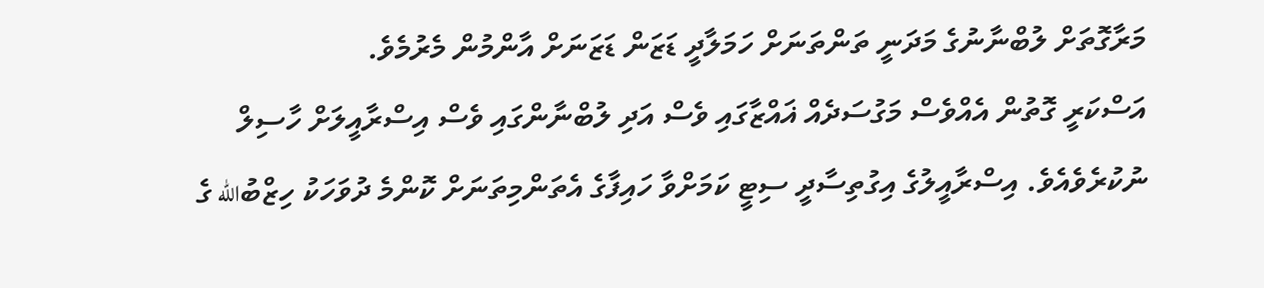މަރާގޮތަށް ލުބްނާނުގެ މަދަނީ ތަންތަނަށް ހަމަލާދީ ޑަޒަން ޑަޒަނަށް އާންމުން މެރުމެވެ.
އަސްކަރީ ގޮތުން އެއްވެސް މަގުސަދެއް ޣައްޒާގައި ވެސް އަދި ލުބްނާންގައި ވެސް އިސްރާއީލަށް ހާސިލް ނުކުރެވެއެވެ. އިސްރާއީލުގެ އިގުތިސާދީ ސިޓީ ކަމަށްވާ ހައިފާގެ އެތަންމިތަނަށް ކޮންމެ ދުވަހަކު ހިޒްބުالله ގެ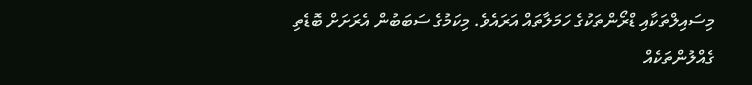މިސައިލްތަކާއި ޑްރޯންތަކުގެ ހަމަލާތައް އަރައެވެ. މިކަމުގެ ސަބަބުން އެރަށަށް ބޮޑެތި ގެއްލުންތަކެއް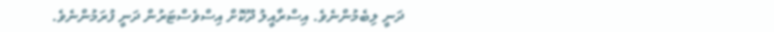ދަނީ ލިބެމުންނެވެ. އިސްރާއީލު ދޫކޮށް އިސްވެސްޓަރުން ދަނީ ފުރަމުންނެވެ.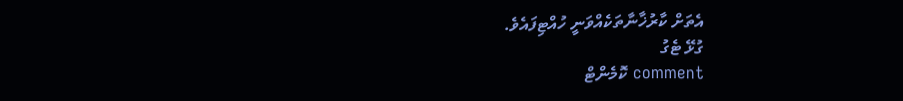އެތަށް ކާރުޚާނާތަކެއްވަނީ ހުއްޓިފައެވެ.
ގުޅޭ ޓެގު
comment ކޮމެންޓް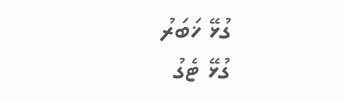ގުޅޭ ޚަބަރު
ގުޅޭ ޓެގު